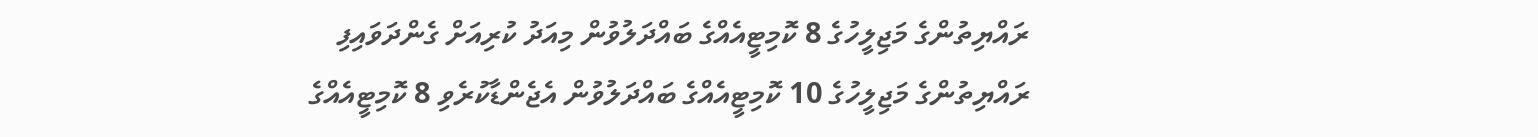ރައްޔިތުންގެ މަޖިލީހުގެ 8 ކޮމިޓީއެއްގެ ބައްދަލުވުން މިއަދު ކުރިއަށް ގެންދަވައިފި
ރައްޔިތުންގެ މަޖިލީހުގެ 10 ކޮމިޓީއެއްގެ ބައްދަލުވުން އެޖެންޑާކުރެވި 8 ކޮމިޓީއެއްގެ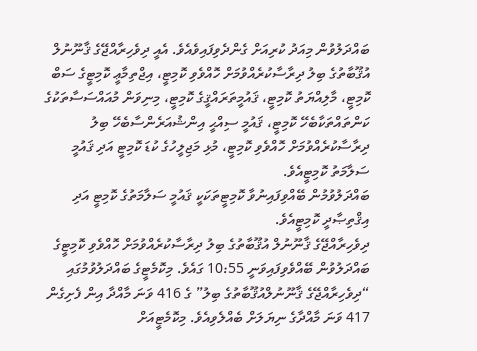ބައްދަލުވުން މިއަދު ކުރިއަށް ގެންދެވިފައިވެއެވެ. އެއީ ދިވެހިރާއްޖޭގެ ޤާނޫނުލް އުޤޫބާތުގެ ބިލު ދިރާސާކުރެއްވުމަށް ހޮއްވެވި ކޮމިޓީ، އިޖްތިމާޢީ ކޮމިޓީގެ ސަބް ކޮމިޓީ، މާލިއްޔަތު ކޮމިޓީ، ޤައުމީތަރައްޤީގެ ކޮމިޓީ، މިނިވަން މުއައްސަސާތަކުގެ ކަންތައްތަކާބެހޭ ކޮމިޓީ، ޤައުމީ ސިއްޙީ އިންޝުއަރެންސާބެހޭ ބިލު ދިރާސާކުރެއްވުމަށް ހޮއްވެވި ކޮމިޓީ، މުޅި މަޖިލީހުގެ ކުޑަ ކޮމިޓީ އަދި ޤައުމީ ސަލާމަތު ކޮމިޓީއެވެ.
ބައްދަލުވުމުން ބޭއްވިފައިނުވާ ކޮމިޓީތަކަކީ ޤައުމީ ސަލާމަތުގެ ކޮމިޓީ އަދި އިޤްތިޞާދީ ކޮމިޓީއެވެ.
ދިވެހިރާއްޖޭގެ ޤާނޫނުލް އުޤޫބާތުގެ ބިލު ދިރާސާކުރެއްވުމަށް ހޮއްވެވި ކޮމިޓީގެ ބައްދަލުވުން ބޭއްވެވިފައިވަނީ 10:55 ގައެވެ. މިކޮމެޓީގެ ބައްދަލުވުމުގައި “ދިވެހިރާއްޖޭގެ ޤާނޫނުލްއުޤޫބާތުގެ ބިލު” ގެ 416 ވަނަ މާއްދާ އިން ފެށިގެން 417 ވަނަ މާއްދާގެ ނިޔަލަށް ބެއްލެވިއެވެ. މިކޮމެޓީއަށް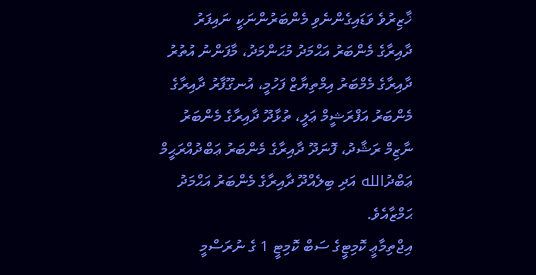ޚާޒިރުވެ ވަޑައިގެންނެވި މެންބަރުންނަކީ ނައިފަރު ދާއިރާގެ މެންބަރު އަޙްމަދު މުޙަންމަދު، މާފަންނު އުތުރު ދާއިރާގެ މެމްބަރު އިމްތިޔާޒް ފަހުމީ، އުނގޫފާރު ދާއިރާގެ މެންބަރު އަފްރަޝީމް ޢަލީ، ތުޅާދޫ ދާއިރާގެ މެންބަރު ނާޒިމް ރަޝާދު، ފޮނަދޫ ދާއިރާގެ މެންބަރު ޢަބްދުއްރަޙީމް ޢަބްދުالله އަދި ބިލެއްދޫ ދާއިރާގެ މެންބަރު އަޙްމަދު ޙަމްޒާއެވެ.
އިޖްތިމާޢީ ކޮމިޓީގެ ސަބް ކޮމިޓީ 1 ގެ ނުރަސްމީ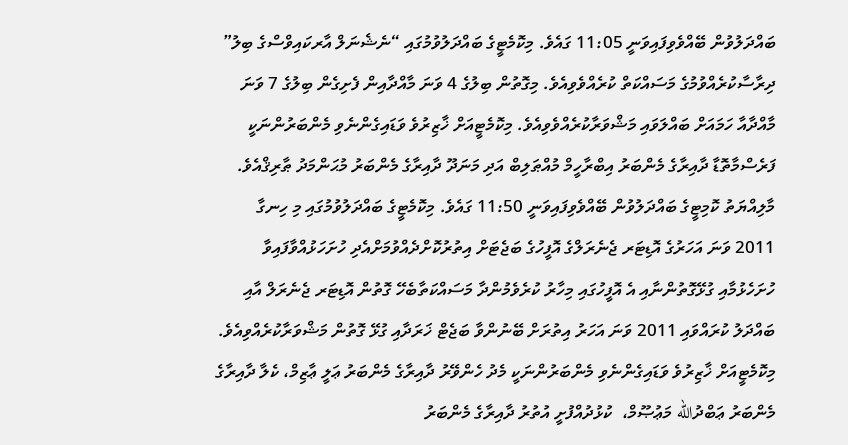ބައްދަލުވުން ބޭއްވެވިފައިވަނީ 11:05 ގައެވެ. މިކޮމެޓީގެ ބައްދަލުވުމުގައި “ނެޝެނަލް އާރކައިވްސްގެ ބިލު” ދިރާސާކުރެއްވުމުގެ މަސައްކަތް ކުރެއްވެވިއެވެ. މިގޮތުން ބިލުގެ 4 ވަނަ މާއްދާއިން ފެށިގެން ބިލުގެ 7 ވަނަ މާއްދާއާ ހަމައަށް ބައްލަވައި މަޝްވަރާކުރެއްވެވިއެވެ. މިކޮމެޓީއަށް ޚާޒިރުވެ ވަޑައިގެންނެވި މެންބަރުންނަކީ ފަރެސްމާތޮޑާ ދާއިރާގެ މެންބަރު އިބްރާހީމް މުއްޠަލިބް އަދި މަނަދޫ ދާއިރާގެ މެންބަރު މުޙަންމަދު ޠާރިޤްއެވެ.
މާލިއްޔަތު ކޮމިޓީގެ ބައްދަލުވުން ބޭއްވެވިފައިވަނީ 11:50 ގައެވެ. މިކޮމެޓީގެ ބައްދަލުވުމުގައި މި ހިނގާ 2011 ވަނަ އަހަރުގެ އޮޑިޓަރ ޖެނެރަލްގެ އޮފީހުގެ ބަޖެޓަށް އިތުރުކޮށްދެއްވުމަށްއެދި ހުށަހަޅުއްވާފައިވާ ހުށަހެޅުމާއި ގުޅޭގޮތުންނާއި އެ އޮފީހުގައި މިހާރު ކުރެވެމުންދާ މަސައްކަތާބެހޭ ގޮތުން އޮޑިޓަރ ޖެނެރަލް އާއި ބައްދަލު ކުރައްވައި 2011 ވަނަ އަހަރު އިތުރަށް ބޭނުންވާ ބަޖެޓް ޚަރަދާއި ގުޅޭ ގޮތުން މަޝްވަރާކުރެއްވިއެވެ. މިކޮމެޓީއަށް ޚާޒިރުވެ ވަޑައިގެންނެވި މެންބަރުންނަކީ މެދު ހެންވޭރު ދާއިރާގެ މެންބަރު ޢަލީ ޢާޒިމް، ކެލާ ދާއިރާގެ މެންބަރު ޢަބްދުالله މަޢުޞޫމް،  ކުޅުދުއްފުށީ އުތުރު ދާއިރާގެ މެންބަރު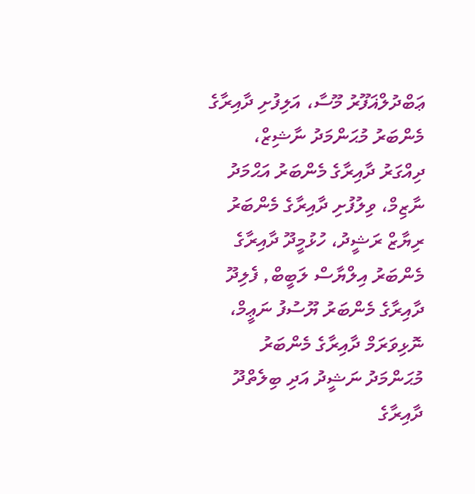ޢަބްދުލްޣަފޫރު މޫސާ، އަލިފުށި ދާއިރާގެ މެންބަރު މުޙަންމަދު ނާޝިޒް، ދިއްގަރު ދާއިރާގެ މެންބަރު އަޙްމަދު ނާޒިމް، ވިލުފުށި ދާއިރާގެ މެންބަރު ރިޔާޒް ރަޝީދު، ހުޅުމީދޫ ދާއިރާގެ މެންބަރު އިލްޔާސް ލަބީބް, ފެލިދޫ ދާއިރާގެ މެންބަރު ޔޫސުފު ނަޢީމް، ނޮޅިވަރަމް ދާއިރާގެ މެންބަރު މުޙަންމަދު ނަޝީދު އަދި ބިލެތްދޫ ދާއިރާގެ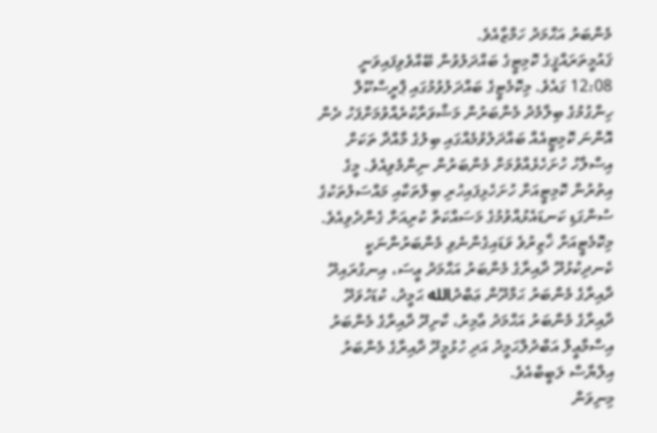މެންބަރު އަޙްމަދު ހަމްޒާއެވެ.
ޤައުމީތަރައްޤީގެ ކޮމިޓީގެ ބައްދަލުވުން ބޭއްވެވިފައިވަނީ 12:08 ގައެވެ. މިކޮމެޓީގެ ބައްދަލުވުމުގައި ޕްރީސްކޫލް ހިންގުމުގެ ބިލާމެދު މެންބަރުން މަޝްވަރާކުރެއްވުމަށްފަހު ދެން އޮންނަ ކޮމިޓީއެއް ބައްދަލުވުމެއްގައި ބިލުގެ މާއްދާ ތަކަށް އިސްލާހު ހުށަހެޅެއްވުމަށް މެންބަރުން ނިންމެވިއެވެ. މީގެ އިތުރުން ކޮމިޓީއަށް ހުށަހެޅިފައިހުރި ބިލްތަކާއި މައްސަލުތަކުގެ ސުންގަޑި ކަނޑައެޅުއްވުމުގެ މަސައްކަތް ކުރިއަށް ގެންދެވިއެވެ. މިކޮމެޓީއަށް ޚާޒިރުވެ ވަޑައިގެންނެވި މެންބަރުންނަކީ ކެނދިކުޅުދޫ ދާއިރާގެ މެންބަރު އަޙްމަދު ޢީސަ، އިނގުރައިދޫ ދާއިރާގެ މެންބަރު ޙަމްދޫން ޢަބްދުالله ޙަމީދު، ކުޑަހުވަދޫ ދާއިރާގެ މެންބަރު އަޙްމަދު ޢާމިރު، ކާށިދޫ ދާއިރާގެ މެންބަރު އިސްމާޢީލް އަބްދުލްޙަމީދު އަދި ހުޅުމީދޫ ދާއިރާގެ މެންބަރު އިލްޔާސް ލަބީބްއެވެ.
މިނިވަން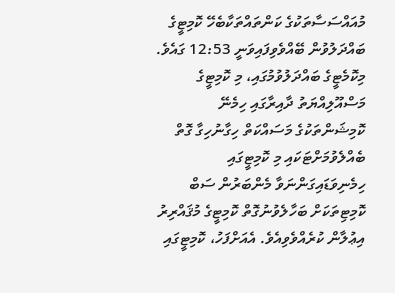މުއައްސަސާތަކުގެ ކަންތައްތަކާބެހޭ ކޮމިޓީގެ ބައްދަލުވުން ބޭއްވެވިފައިވަނީ 12:53 ގައެވެ. މިކޮމެޓީގެ ބައްދަލުވުމުގައި، މި ކޮމިޓީގެ މަސްއޫލިއްޔަތު ދާއިރާގައި ހިމެނޭ ކޮމިޝަންތަކުގެ މަސައްކަތް ހިގާނުހިގާ ގޮތް ބެއްލެވުމަށްޓަކައި މި ކޮމިޓީގައި ހިމެނިވަޑައިގަންނަވާ މެންބަރުން ސަބް ކޮމިޓިތަކަށް ބަހާލެވުނުގޮތް ކޮމިޓީގެ މުޤައްރިރު އިޢުލާން ކުރެއްވެވިއެވެ. އެއަށްފަހު، ކޮމިޓީގައި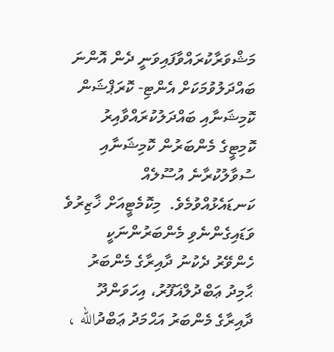މަޝްވަރާކުރައްވާފައިވަނީ ދެން އޮންނަ ބައްދަލުވުމަކަށް އެންޓި- ކޮރަޕްޝަން ކޮމިޝަނާއި ބައްދަލުކުރައްވާއިރު ކޮމިޓީގެ މެންބަރުން ކޮމިޝަނާއި ސުވާލުކުރާނެ އުސޫލެއް ކަނޑައެޅުއްވުމެވެ.  މިކޮމެޓީއަށް ޚާޒިރުވެ ވަޑައިގެންނެވި މެންބަރުންނަކީ ހެންވޭރު ދެކުނު ދާއިރާގެ މެންބަރު ޙާމިދު ޢަބްދުލްޣަފޫރު، އިހަވަންދޫ ދާއިރާގެ މެންބަރު އަޙްމަދު ޢަބްދުالله ،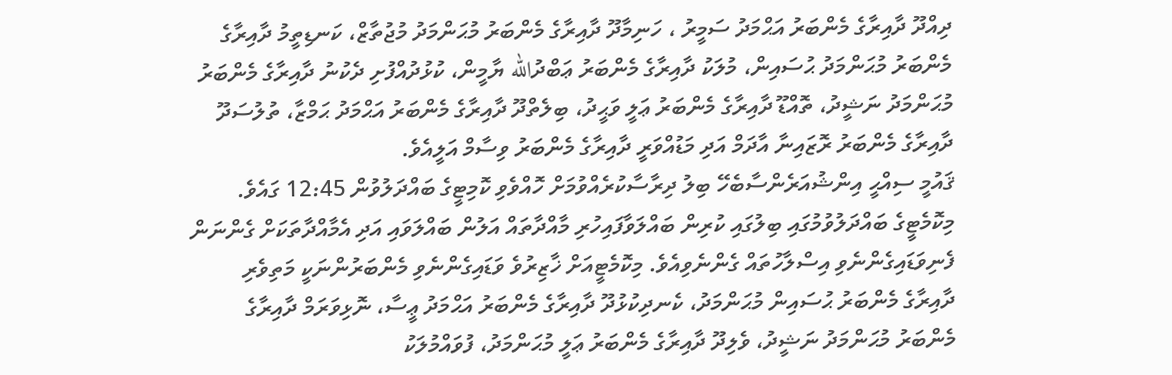ދިއްދޫ ދާއިރާގެ މެންބަރު އަޙްމަދު ސަމީރު ، ހަނިމާދޫ ދާއިރާގެ މެންބަރު މުޙަންމަދު މުޖުތާޒް، ކަނޑިތީމު ދާއިރާގެ މެންބަރު މުޙަންމަދު ޙުސައިން، މުލަކު ދާއިރާގެ މެންބަރު ޢަބްދުالله ޔާމީން، ކުޅުދުއްފުށި ދެކުނު ދާއިރާގެ މެންބަރު މުޙަންމަދު ނަޝީދު، ތޮއްޑޫ ދާއިރާގެ މެންބަރު ޢަލީ ވަޙީދު، ބިލެތްދޫ ދާއިރާގެ މެންބަރު އަޙްމަދު ޙަމްޒާ، ތުލުސަދޫ ދާއިރާގެ މެންބަރު ރޮޒައިނާ އާދަމް އަދި މަޑުއްވަރީ ދާއިރާގެ މެންބަރު ވިސާމް އަލީއެވެ.
ޤައުމީ ސިއްޙީ އިންޝުއަރެންސާބެހޭ ބިލު ދިރާސާކުރެއްވުމަށް ހޮއްވެވި ކޮމިޓީގެ ބައްދަލުވުން 12:45 ގައެވެ. މިކޮމެޓީގެ ބައްދަލުވުމުގައި ބިލުގައި ކުރިން ބައްލަވާފައިހުރި މާއްދާތައް އަލުން ބައްލަވައި އަދި އެމާއްދާތަކަށް ގެންނަން ފެނިވަޑައިގެންނެވި އިސްލާހުތައް ގެންނެވިއެވެ. މިކޮމެޓީއަށް ޚާޒިރުވެ ވަޑައިގެންނެވި މެންބަރުންނަކީ މަތިވެރި ދާއިރާގެ މެންބަރު ޙުސައިން މުޙަންމަދު، ކެނދިކުޅުދޫ ދާއިރާގެ މެންބަރު އަޙްމަދު ޢީސާ، ނޮޅިވަރަމް ދާއިރާގެ މެންބަރު މުޙަންމަދު ނަޝީދު، ވެލިދޫ ދާއިރާގެ މެންބަރު ޢަލީ މުޙަންމަދު، ފުވައްމުލަކު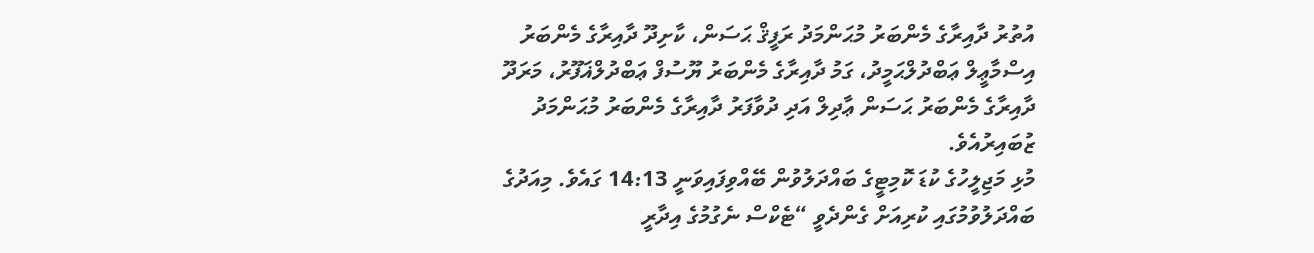އުތުރު ދާއިރާގެ މެންބަރު މުޙަންމަދު ރަފީޤް ޙަސަން، ކާށިދޫ ދާއިރާގެ މެންބަރު އިސްމާޢީލް ޢަބްދުލްޙަމީދު، ގަމު ދާއިރާގެ މެންބަރު ޔޫސުފް ޢަބްދުލްޣަފޫރު، މަރަދޫ ދާއިރާގެ މެންބަރު ޙަސަން ޢާދިލް އަދި ދުވާފަރު ދާއިރާގެ މެންބަރު މުޙަންމަދު ޒުބައިރުއެވެ.
މުޅި މަޖިލީހުގެ ކުޑަ ކޮމިޓީގެ ބައްދަލުވުން ބޭއްވިފައިވަނީ 14:13 ގައެވެ. މިއަދުގެ ބައްދަލުވުމުގައި ކުރިއަށް ގެންދެވީ “ޓެކްސް ނެގުމުގެ އިދާރީ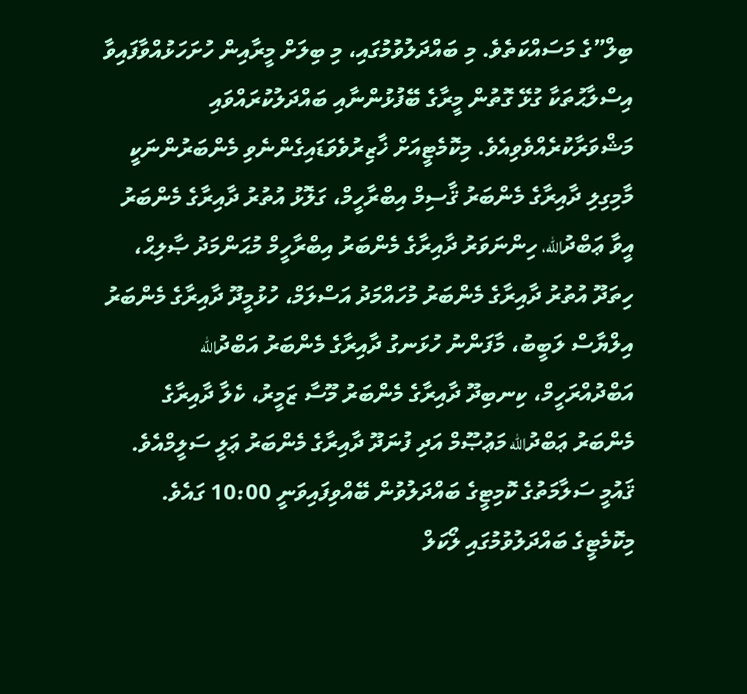ބިލް”ގެ މަސައްކަތެވެ. މި ބައްދަލުވުމުގައި، މި ބިލަށް މީރާއިން ހުށަހަޅުއްވާފައިވާ އިސްލާޙުތަކާ ގުޅޭ ގޮތުން މީރާގެ ބޭފުޅުންނާއި ބައްދަލުކުރައްވައި މަޝްވަރާކުރެއްވެވިއެވެ. މިކޮމެޓީއަށް ޚާޒިރުވެވަޑައިގެންނެވި މެންބަރުންނަކީ މާމިގިލި ދާއިރާގެ މެންބަރު ޤާސިމް އިބްރާހީމް، ގަލޮޅު އުތުރު ދާއިރާގެ މެންބަރު އީވާ ޢަބްދުالله، ހިންނަވަރު ދާއިރާގެ މެންބަރު އިބްރާހީމް މުޙަންމަދު ޞާލިޙް، ހިތަދޫ އުތުރު ދާއިރާގެ މެންބަރު މުހައްމަދު އަސްލަމް، ހުޅުމީދޫ ދާއިރާގެ މެންބަރު އިލްޔާސް ލަބީބު، މާފަންނު ހުޅަނގު ދާއިރާގެ މެންބަރު އަބްދުالله އަބްދުއްރަހީމް، ކިނބިދޫ ދާއިރާގެ މެންބަރު މޫސާ ޒަމީރު، ކެލާ ދާއިރާގެ މެންބަރު ޢަބްދުالله މަޢުޞޫމް އަދި ފުނަދޫ ދާއިރާގެ މެންބަރު ޢަލީ ސަލީމްއެވެ.
ޤައުމީ ސަލާމަތުގެ ކޮމިޓީގެ ބައްދަލުވުން ބޭއްވިފައިވަނީ 10:00 ގައެވެ. މިކޮމެޓީގެ ބައްދަލުވުމުގައި ލޯކަލް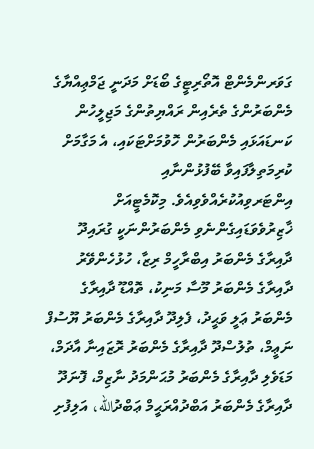ގަވަރންމެންޓް އޮތޯރިޓީގެ ބޯޑަށް މަދަނީ ޖަމްޢިއްޔާގެ މެންބަރުންގެ ތެރެއިން ރައްޔިތުންގެ މަޖިލީހުން ކަނޑައަޅައި މެންބަރުން ހޮވުމަށްޓަކައި، އެ މަގާމަށް ކުރިމަތިލާފައިވާ ބޭފުޅުންނާއި އިންޓަރވިއުކުރެއްވެވިއެވެ. މިކޮމެޓީއަށް ޚާޒިރުވެވަޑައިގެންނެވި މެންބަރުންނަކީ ގުރައިދޫ ދާއިރާގެ މެންބަރު އިބްރާހީމް ރިޒާ، ހުޅުހެންވޭރު ދާއިރާގެ މެންބަރު މޫސާ މަނިކު، ތޮއްޑޫ ދާއިރާގެ މެންބަރު ޢަލީ ވަޙީދު، ފެލިދޫ ދާއިރާގެ މެންބަރު ޔޫސުފް ނަޢީމް، ތުލުސްދޫ ދާއިރާގެ މެންބަރު ރޮޒައިނާ އާދަމް، މަޑަވެލި ދާއިރާގެ މެންބަރު މުޙަންމަދު ނާޒިމް، ފޮނަދޫ ދާއިރާގެ މެންބަރު އަބްދުއްރަޙީމް ޢަބްދުالله، އަލިފުށި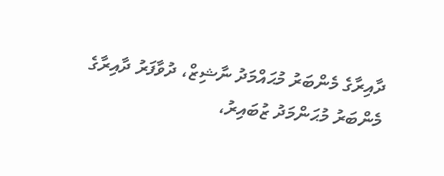ދާއިރާގެ މެންބަރު މުޙައްމަދު ނާޝިޒް، ދުވާފަރު ދާއިރާގެ މެންބަރު މުޙަންމަދު ޒުބައިރު،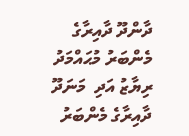ދާންދޫ ދާއިރާގެ މެންބަރު މުޙައްމަދު ރިޔާޒު އަދި  މަނަދޫ ދާއިރާގެ މެންބަރު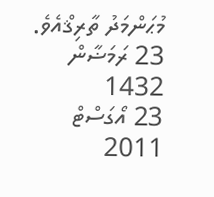މުޙަންމަދު ތާރިޤްއެވެ.
23 ރަމަޟާން 1432
23 އޯގަސްޓް 2011